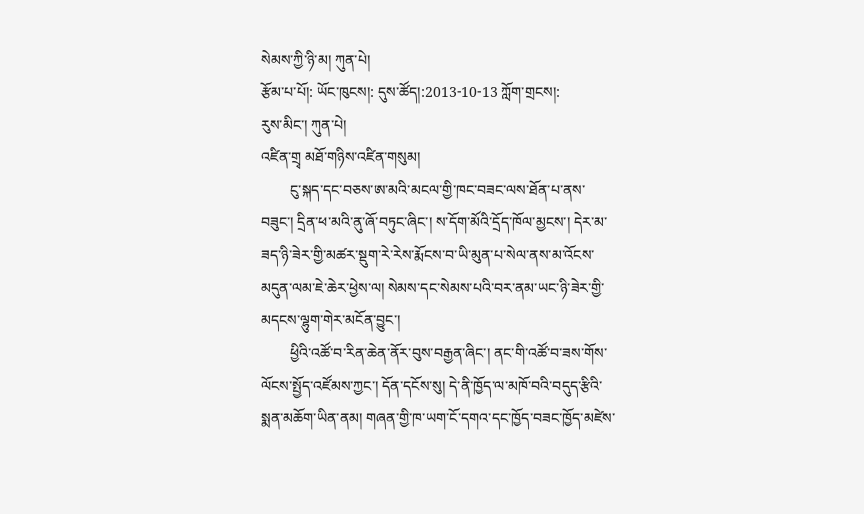སེམས་ཀྱི་ཉི་མ། ཀུན་པེ།
རྩོམ་པ་པོ།: ཡོང་ཁུངས།: དུས་ཚོད།:2013-10-13 ཀློག་གྲངས།:
རུས་མིང་། ཀུན་པེ།
འཛིན་གྲྭ མཐོ་གཉིས་འཛིན་གསུམ།
        ངུ་སྐད་དང་བཅས་ཨ་མའི་མངལ་གྱི་ཁང་བཟང་ལས་ཐོན་པ་ནས་བཟུང་། དྲིན་ཕ་མའི་ནུ་ཞོ་བཏུང་ཞིང་། ས་དོག་མོའི་དྲོད་ཁོལ་མྱངས་། དེར་མ་ཟད་ཉི་ཟེར་གྱི་མཚར་སྡུག་རེ་རེས་རྨོངས་བ་ཡི་མུན་པ་སེལ་ནས་མ་འོངས་མདུན་ལམ་ཇེ་ཆེར་ཕྱེས་ལ། སེམས་དང་སེམས་པའི་བར་ནམ་ཡང་ཉི་ཟེར་གྱི་མདངས་ལྷུག་གེར་མངོན་བྱུང་།
        ཕྱིའི་འཚོ་བ་རིན་ཆེན་ནོར་བུས་བརྒྱན་ཞིང་། ནང་གི་འཚོ་བ་ཟས་གོས་ལོངས་སྤྱོད་འཛོམས་ཀྱང་། དོན་དངོས་སུ། དེ་ནི་ཁྱོད་ལ་མཁོ་བའི་བདུད་རྩིའི་སྨན་མཆོག་ཡིན་ནམ། གཞན་གྱི་ཁ་ཡག་ངོ་དགའ་དང་ཁྱོད་བཟང་ཁྱོད་མཛེས་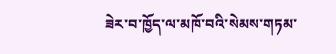ཟེར་བ་ཁྱོད་ལ་མཁོ་བའི་སེམས་གཏམ་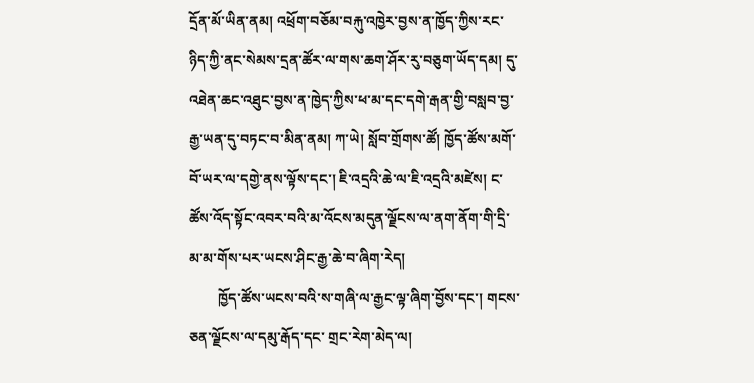དྲོན་མོ་ཡིན་ནམ། འཕྲོག་བཅོམ་བརྐུ་འཁྱེར་བྱས་ན་ཁྱོད་ཀྱིས་རང་ཉིད་ཀྱི་ནང་སེམས་དྲན་ཚོར་ལ་གས་ཆག་ཤོར་རུ་བཅུག་ཡོད་དམ། དུ་འཐེན་ཆང་འཐུང་བྱས་ན་ཁྱེད་ཀྱིས་ཕ་མ་དང་དགེ་རྒན་གྱི་བསླབ་བྱ་རྒྱ་ཡན་དུ་བཏང་བ་མིན་ནམ། ཀ་ཡེ། སློབ་གྲོགས་ཚོ། ཁྱོད་ཚོས་མགོ་བོ་ཡར་ལ་དགྱེ་ནས་ལྟོས་དང་། ཇི་འདྲའི་ཆེ་ལ་ཇི་འདྲའི་མཛེས། ང་ཚོས་འོད་སྟོང་འབར་བའི་མ་འོངས་མདུན་ལྗོངས་ལ་ནག་ནོག་གི་དྲི་མ་མ་གོས་པར་ཡངས་ཤིང་རྒྱ་ཆེ་བ་ཞིག་རེད།
        ཁྱོད་ཚོས་ཡངས་བའི་ས་གཞི་ལ་རྒྱང་ལྟ་ཞིག་བྱོས་དང་། གངས་ཅན་ལྗོངས་ལ་དམུ་རྒོད་དང་ གྲང་རེག་མེད་ལ།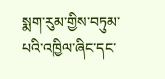སྨག་རུམ་གྱིས་བཏུམ་པའི་འཁྱིལ་ཞིང་དང་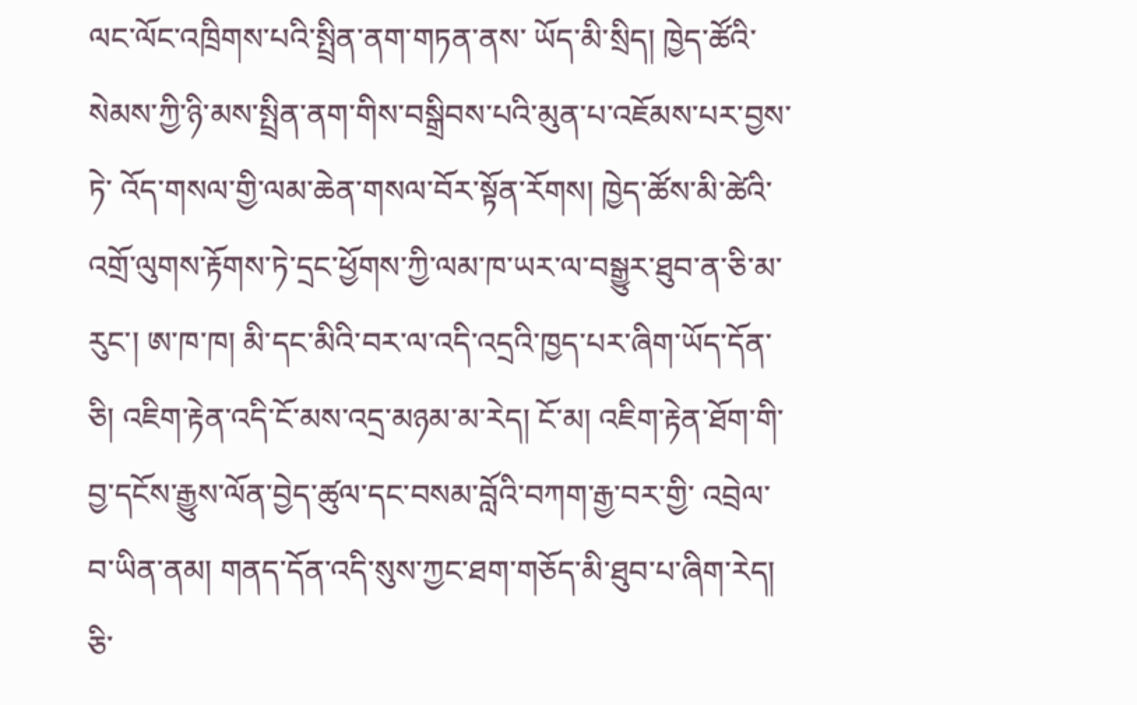ལང་ལོང་འཁྲིགས་པའི་སྤྲིན་ནག་གཏན་ནས་ ཡོད་མི་སྲིད། ཁྱེད་ཚོའི་སེམས་ཀྱི་ཉི་མས་སྤྲིན་ནག་གིས་བསྒྲིབས་པའི་མུན་པ་འཇོམས་པར་བྱས་ཏེ་ འོད་གསལ་གྱི་ལམ་ཆེན་གསལ་བོར་སྟོན་རོགས། ཁྱེད་ཚོས་མི་ཚེའི་འགྲོ་ལུགས་རྟོགས་ཏེ་དྲང་ཕྱོགས་ཀྱི་ལམ་ཁ་ཡར་ལ་བསྒྱུར་ཐུབ་ན་ཅི་མ་རུང་། ཨ་ཁ་ཁ། མི་དང་མིའི་བར་ལ་འདི་འདྲའི་ཁྱད་པར་ཞིག་ཡོད་དོན་ཅི། འཇིག་རྟེན་འདི་ངོ་མས་འདྲ་མཉམ་མ་རེད། ངོ་མ། འཇིག་རྟེན་ཐོག་གི་བྱ་དངོས་རྒྱུས་ལོན་བྱེད་ཚུལ་དང་བསམ་བློའི་བཀག་རྒྱ་བར་གྱི་ འབྲེལ་བ་ཡིན་ནམ། གནད་དོན་འདི་སུས་ཀྱང་ཐག་གཅོད་མི་ཐུབ་པ་ཞིག་རེད། ཅི་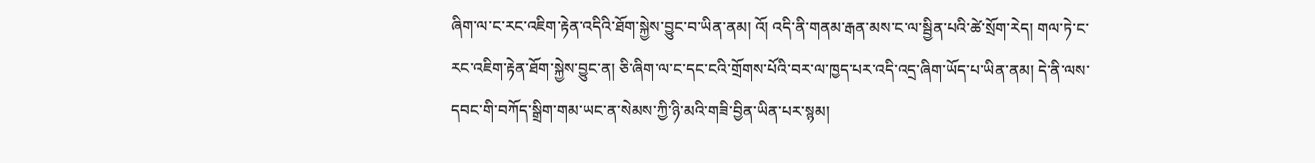ཞིག་ལ་ང་རང་འཇིག་རྟེན་འདིའི་ཐོག་སྐྱེས་བྱུང་བ་ཡིན་ནམ། འོ། འདི་ནི་གནམ་རྒན་མས་ང་ལ་སྦྱིན་པའི་ཚེ་སྲོག་རེད། གལ་ཏེ་ང་རང་འཇིག་རྟེན་ཐོག་སྐྱེས་བྱུང་ན། ཅི་ཞིག་ལ་ང་དང་ངའི་གྲོགས་པོའི་བར་ལ་ཁྱད་པར་འདི་འདྲ་ཞིག་ཡོད་པ་ཡིན་ནམ། དེ་ནི་ལས་དབང་གི་བཀོད་སྒྲིག་གམ་ཡང་ན་སེམས་ཀྱི་ཉི་མའི་གཟི་བྱིན་ཡིན་པར་སྙམ།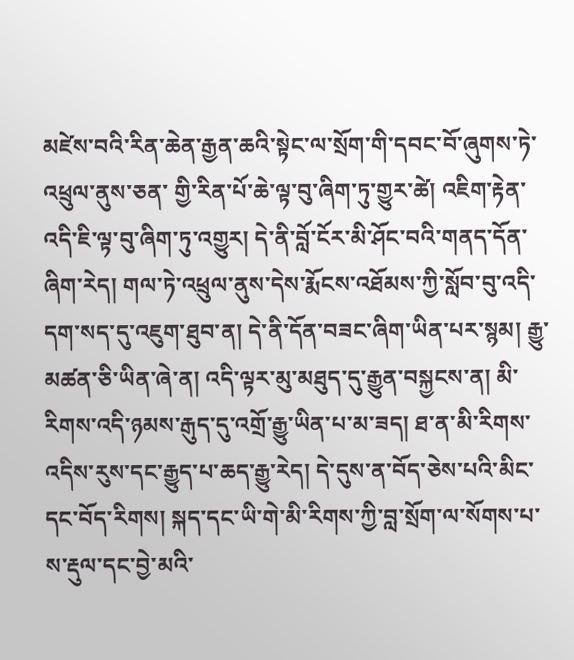མཛེས་བའི་རིན་ཆེན་རྒྱན་ཆའི་སྟེང་ལ་སྲོག་གི་དབང་བོ་ཞུགས་ཏེ་འཕྲུལ་ནུས་ཅན་ གྱི་རིན་པོ་ཆེ་ལྟ་བུ་ཞིག་ཏུ་གྱུར་ཚེ། འཇིག་རྟེན་འདི་ཇི་ལྟ་བུ་ཞིག་ཏུ་འགྱུར། དེ་ནི་བློ་ངོར་མི་ཤོང་བའི་གནད་དོན་ཞིག་རེད། གལ་ཏེ་འཕྲུལ་ནུས་དེས་རྨོངས་འཐོམས་ཀྱི་སློབ་བུ་འདི་དག་སད་དུ་འཇུག་ཐུབ་ན། དེ་ནི་དོན་བཟང་ཞིག་ཡིན་པར་སྙམ། རྒྱུ་མཚན་ཅི་ཡིན་ཞེ་ན། འདི་ལྟར་མུ་མཐུད་དུ་རྒྱུན་བསྐྱངས་ན། མི་རིགས་འདི་ཉམས་རྒུད་དུ་འགྲོ་རྒྱུ་ཡིན་པ་མ་ཟད། ཐ་ན་མི་རིགས་འདིས་རུས་དང་རྒྱུད་པ་ཆད་རྒྱུ་རེད། དེ་དུས་ན་བོད་ཅེས་པའི་མིང་དང་བོད་རིགས། སྐད་དང་ཡི་གེ་མི་རིགས་ཀྱི་བླ་སྲོག་ལ་སོགས་པ་ས་རྡུལ་དང་བྱེ་མའི་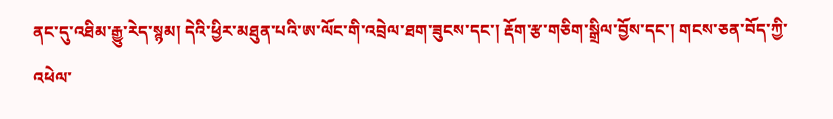ནང་དུ་འཐིམ་རྒྱུ་རེད་སྙམ། དེའི་ཕྱིར་མཐུན་པའི་ཨ་ལོང་གི་འབྲེལ་ཐག་ཟུངས་དང་། རྡོག་རྩ་གཅིག་སྒྲིལ་བྱོས་དང་། གངས་ཅན་བོད་ཀྱི་འཕེལ་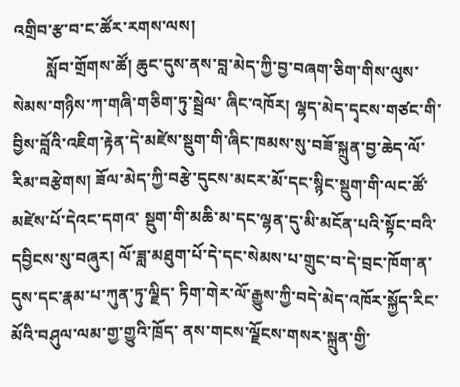འགྲིབ་རྩ་བ་ང་ཚོར་རགས་ལས།
        སློབ་གྲོགས་ཚོ། ཆུང་དུས་ནས་བླ་མེད་ཀྱི་བྱ་བཞག་ཅིག་གིས་ལུས་སེམས་གཉིས་ཀ་གཞི་གཅིག་ཏུ་སྦྲེལ་ ཞིང་འཁོར། ལྷད་མེད་དྭངས་གཙང་གི་བྱིས་བློའི་འཇིག་རྟེན་དེ་མཛེས་སྡུག་གི་ཞིང་ཁམས་སུ་བཟོ་སྐྲུན་བྱ་ཆེད་ལོ་རིམ་བརྩེགས། ཟོལ་མེད་ཀྱི་བརྩེ་དུངས་མངར་མོ་དང་སྙིང་སྡུག་གི་ལང་ཚོ་མཛེས་པོ་དེའང་དགའ་ སྡུག་གི་མཆི་མ་དང་ལྷན་དུ་མི་མངོན་པའི་སྟོང་བའི་དབྱིངས་སུ་བཞུར། ལོ་ཟླ་མཐུག་པོ་དེ་དང་སེམས་པ་གྲུང་བ་དེ་བྲང་ཁོག་ན་དུས་དང་རྣམ་པ་ཀུན་ཏུ་ལྗིད་ ཏིག་གེར་ལོ་རྒྱུས་ཀྱི་བདེ་མེད་འཁོར་སྐྱོད་རིང་མོའི་བཤུལ་ལམ་གྱ་གྱུའི་ཁྲོད་ ནས་གངས་ལྗོངས་གསར་སྐྲུན་གྱི་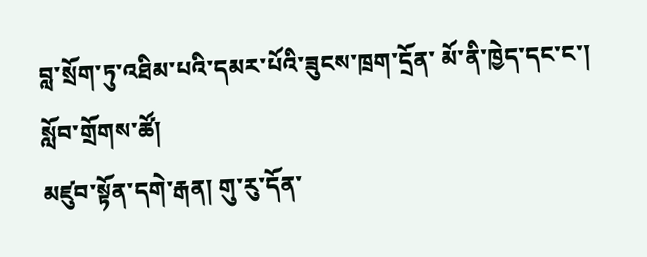བླ་སྲོག་ཏུ་འཐིམ་པའི་དམར་པོའི་ཟུངས་ཁྲག་དྲོན་ མོ་ནི་ཁྱེད་དང་ང་། སློབ་གྲོགས་ཚོ།
མཛུབ་སྟོན་དགེ་རྒན། གུ་རུ་དོན་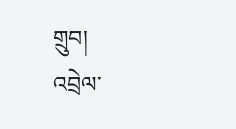གྲུབ།
འབྲེལ་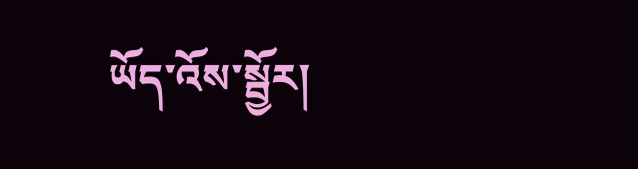ཡོད་འོས་སྦྱོར།